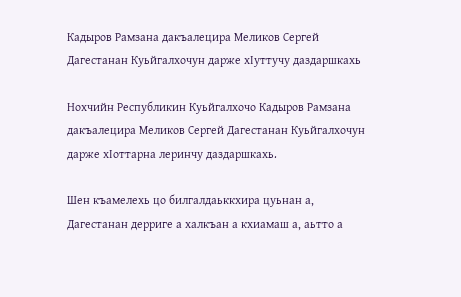Кадыров Рамзана дакъалецира Меликов Сергей Дагестанан Куьйгалхочун дарже хӀуттучу даздаршкахь

Нохчийн Республикин Куьйгалхочо Кадыров Рамзана дакъалецира Меликов Сергей Дагестанан Куьйгалхочун дарже хӀоттарна леринчу даздаршкахь.

Шен къамелехь цо билгалдаьккхира цуьнан а, Дагестанан дерриге а халкъан а кхиамаш а, аьтто а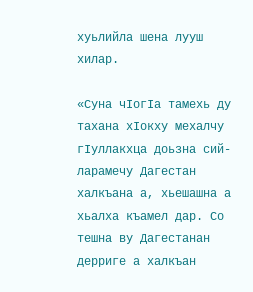хуьлийла шена лууш хилар.

«Суна чӀогӀа тамехь ду тахана хӀокху мехалчу гIуллакхца доьзна сий-ларамечу Дагестан халкъана а, хьешашна а хьалха къамел дар. Со тешна ву Дагестанан дерриге а халкъан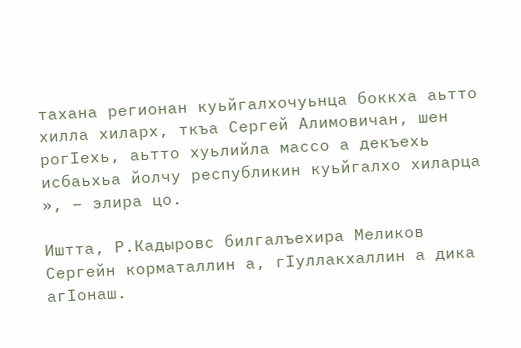тахана регионан куьйгалхочуьнца боккха аьтто хилла хиларх, ткъа Сергей Алимовичан, шен рогӀехь, аьтто хуьлийла массо а декъехь исбаьхьа йолчу республикин куьйгалхо хиларца », – элира цо.

Иштта, Р.Кадыровс билгалъехира Меликов Сергейн корматаллин а, гӀуллакхаллин а дика агӀонаш.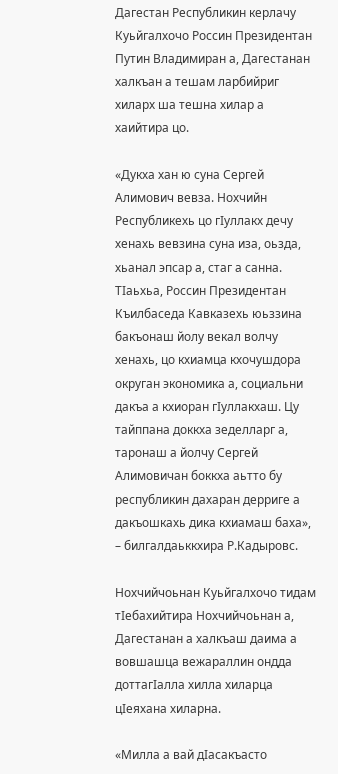Дагестан Республикин керлачу Куьйгалхочо Россин Президентан Путин Владимиран а, Дагестанан халкъан а тешам ларбийриг хиларх ша тешна хилар а хаийтира цо.

«Дукха хан ю суна Сергей Алимович вевза. Нохчийн Республикехь цо гIуллакх дечу хенахь вевзина суна иза, оьзда, хьанал эпсар а, стаг а санна. ТIаьхьа, Россин Президентан Къилбаседа Кавказехь юьззина бакъонаш йолу векал волчу хенахь, цо кхиамца кхочушдора округан экономика а, социальни дакъа а кхиоран гIуллакхаш. Цу тайппана доккха зеделларг а, таронаш а йолчу Сергей Алимовичан боккха аьтто бу республикин дахаран дерриге а дакъошкахь дика кхиамаш баха», – билгалдаьккхира Р.Кадыровс.

Нохчийчоьнан Куьйгалхочо тидам тIебахийтира Нохчийчоьнан а, Дагестанан а халкъаш даима а вовшашца вежараллин ондда доттагIалла хилла хиларца цIеяхана хиларна.

«Милла а вай дIасакъасто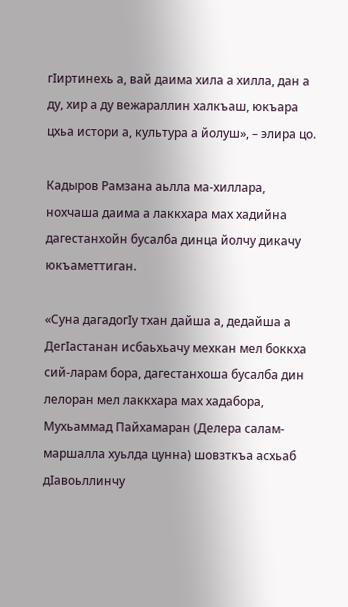гIиртинехь а, вай даима хила а хилла, дан а ду, хир а ду вежараллин халкъаш, юкъара цхьа истори а, культура а йолуш», – элира цо.

Кадыров Рамзана аьлла ма-хиллара, нохчаша даима а лаккхара мах хадийна дагестанхойн бусалба динца йолчу дикачу юкъаметтиган.

«Суна дагадогIу тхан дайша а, дедайша а ДегIастанан исбаьхьачу мехкан мел боккха сий-ларам бора, дагестанхоша бусалба дин лелоран мел лаккхара мах хадабора, Мухьаммад Пайхамаран (Делера салам-маршалла хуьлда цунна) шовзткъа асхьаб дIавоьллинчу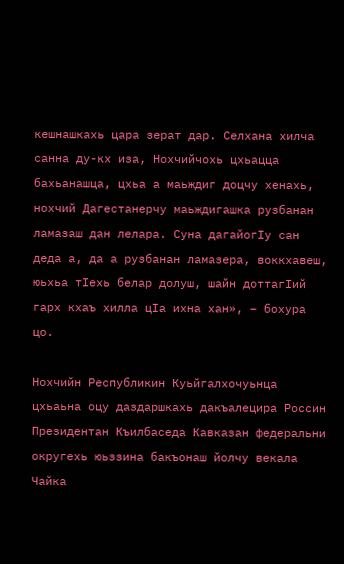кешнашкахь цара зерат дар. Селхана хилча санна ду-кх иза, Нохчийчохь цхьацца бахьанашца, цхьа а маьждиг доцчу хенахь, нохчий Дагестанерчу маьждигашка рузбанан ламазаш дан лелара. Суна дагайогIу сан деда а, да а рузбанан ламазера, воккхавеш, юьхьа тIехь белар долуш, шайн доттагIий гарх кхаъ хилла цIа ихна хан», – бохура цо.

Нохчийн Республикин Куьйгалхочуьнца цхьаьна оцу даздаршкахь дакъалецира Россин Президентан Къилбаседа Кавказан федеральни округехь юьззина бакъонаш йолчу векала Чайка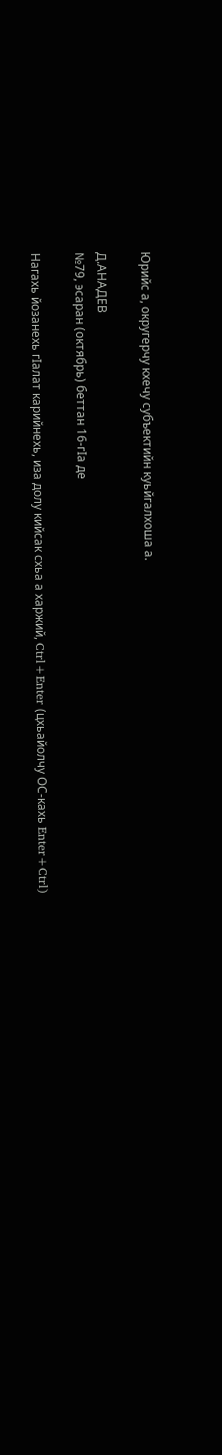Юрийс а, округерчу кхечу субъектийн куьйгалхоша а.

Д.АНАДЕВ
№79, эсаран (октябрь) беттан 16-гӀа де

Нагахь йозанехь гIалат карийнехь, иза долу кийсак схьа а харжий, Ctrl+Enter (цхьайолчу ОС-кахь Enter+Ctrl)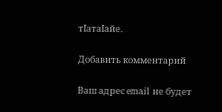тIатаIайе.

Добавить комментарий

Ваш адрес email не будет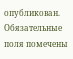опубликован. Обязательные поля помечены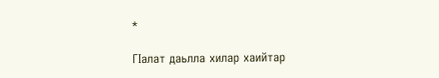*

ГIалат даьлла хилар хаийтар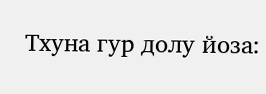Тхуна гур долу йоза: